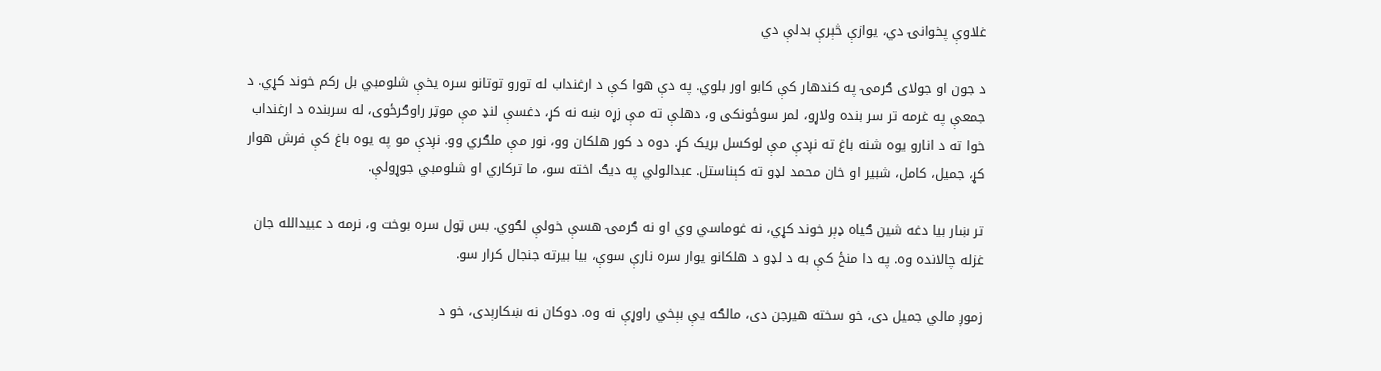غلاوې پخوانۍ دي، یوازې څېرې بدلې دي

د جون او جولای ګرمۍ په کندهار کې کابو اور بلوي. په دې هوا کې د ارغنداب له تورو توتانو سره یخې شلومبي بل رکم خوند کړي. د جمعې په غرمه تر سر بنده ولاړو، لمر سوځونکی و، دهلې ته مې زړه ښه نه کړ، دغسې لنډ مې موټر راوګرځوی، له سربنده د ارغنداب خوا ته د انارو یوه شنه باغ ته نږدې مې لوکسل بریک کړ. دوه د کور هلکان وو، نور مې ملګري وو. نږدې مو په یوه باغ کې فرش هوار کړ، جمیل، کامل، شبیر او خان محمد لډو ته کېناستل. عبدالولي په دیګ اخته سو، ما ترکاري او شلومبي جوړولې.

تر ښار بیا دغه شین ګیاه ډېر خوند کړي، نه غوماسي وي او نه ګرمۍ هسې خولې لګوي. بس ټول سره بوخت و، نرمه د عبیدالله جان غزله چالانده وه. په دا منځ کې به د لډو د هلکانو یوار سره نارې سوې، بیا بیرته جنجال کرار سو.

زموږ مالي جمیل دی، خو سخته هیرجن دی، مالګه یې بېخي راوړې نه وه. دوکان نه ښکارېدی، خو د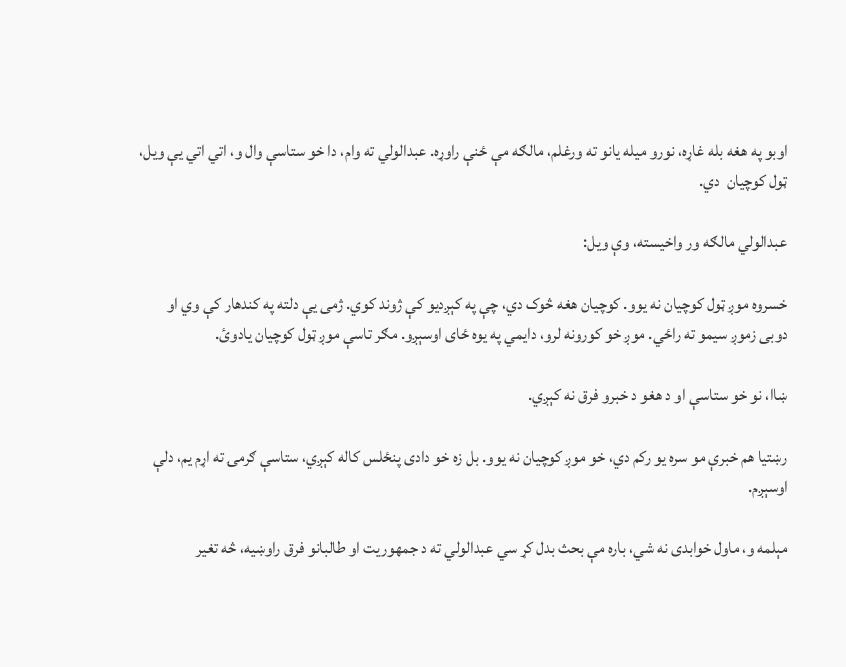اوبو په هغه بله غاړه، نورو میله یانو ته ورغلم، مالګه مې ځنې راوړه. عبدالولي ته وام، دا خو ستاسې وال و، اتي اتي یې ویل، ټول کوچیان  دي.

عبدالولي مالګه ور واخیسته، وې ویل:

خسروه موږ ټول کوچیان نه یوو. کوچیان هغه څوک دي، چې په کېږدیو کې ژوند کوي. ژمی یې دلته په کندهار کې وي او دوبی زموږ سیمو ته راځي. موږ خو کورونه لرو، دایمي په یوه ځای اوسېږو. مګر تاسې موږ ټول کوچیان یادوئ.

ښاا، نو خو ستاسې او د هغو د خبرو فرق نه کېږي.

رښتیا هم خبرې مو سره یو رکم دي، خو موږ کوچیان نه یوو. بل زه خو دادی پنځلس کاله کېږي، ستاسې ګرمۍ ته اړم یم، دلې اوسېږم.

مېلمه و، ماول خوابدی نه شي، باره مې بحث بدل کړ سي عبدالولي ته د جمهوریت او طالبانو فرق راوښیه، څه تغیر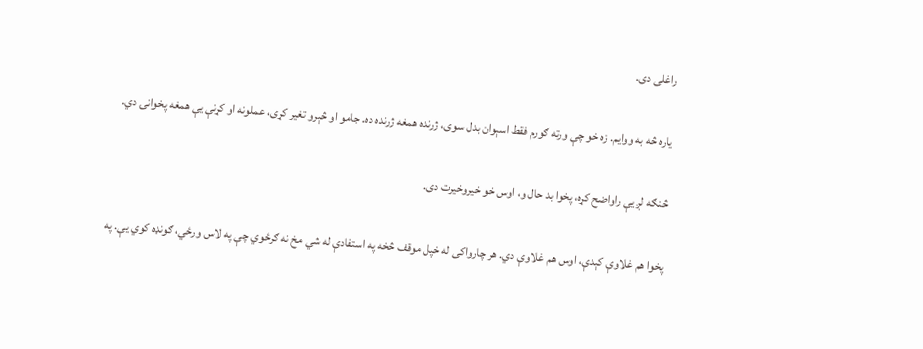راغلی دی.

یاره څه به ووایم. زه خو چې ورته ګورم فقط اسېوان بدل سوی، ژرنده همغه ژرنده ده. جامو او څېرو تغیر کړی، عملونه او کړنې یې همغه پخوانۍ دي.

څنګه لږ یې راواضح کړه، پخوا بد حال و، اوس خو خیروخیرت دی.

پخوا هم غلاوې کېدې، اوس هم غلاوې دي. هر چارواکی له خپل موقف څخه په استفادې له شي مخ نه ګرځوي چې په لاس ورځي، ګونډه کوي یې. په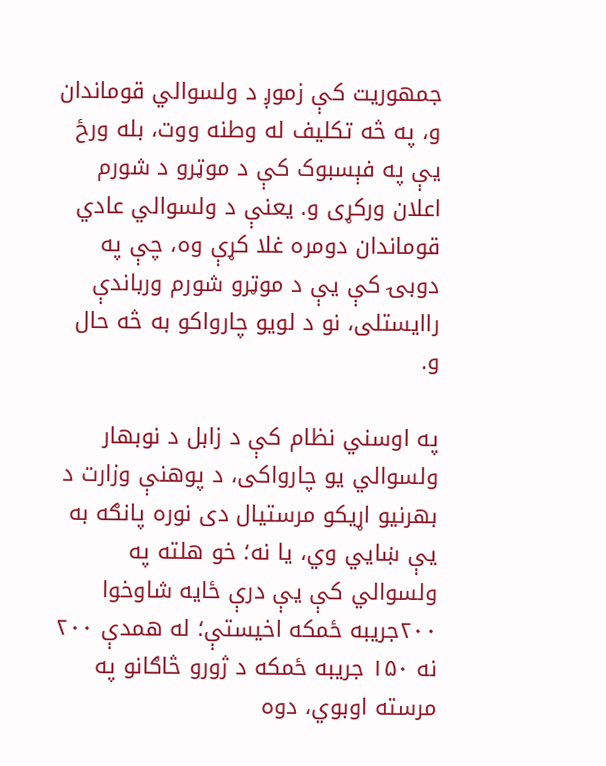جمهوریت کې زموږ د ولسوالي قوماندان و، په څه تکلیف له وطنه ووت، بله ورځ یې په فېسبوک کې د موټرو د شورم اعلان ورکړی و. یعنې د ولسوالي عادي قوماندان دومره غلا کړې وه، چې په دوبۍ کې یې د موټرو شورم ورباندې راایستلی، نو د لویو چارواکو به څه حال و.

په اوسني نظام کې د زابل د نوبهار ولسوالي یو چارواکی، د پوهنې وزارت د بهرنیو اړیکو مرستیال دی نوره پانګه به یې ښایي وي، یا نه؛ خو هلته په ولسوالي کې یې درې ځایه شاوخوا ۲۰۰جریبه ځمکه اخیستې؛ له همدې ۲۰۰ نه ۱۵۰ جریبه ځمکه د ژورو څاګانو په مرسته اوبوي، دوه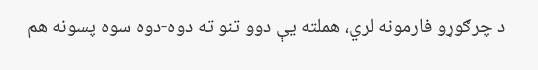د چرګوړو فارمونه لري، هملته یې دوو تنو ته دوه-دوه سوه پسونه هم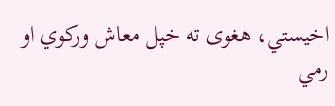اخیستي، هغوی ته خپل معاش ورکوي او رمي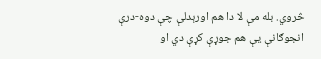څروي. بله مې لا دا هم اورېدلې چې دوه-درې انجوګانې یې هم جوړې کړې دي او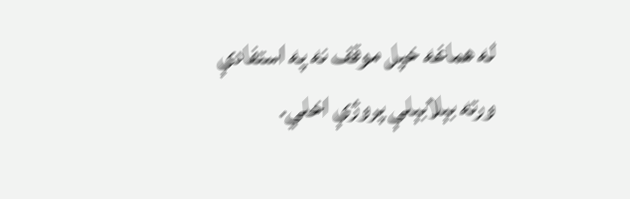له هماغه خپل موقف نه په استفادې ورته بېلابېلې پروژې اخلي.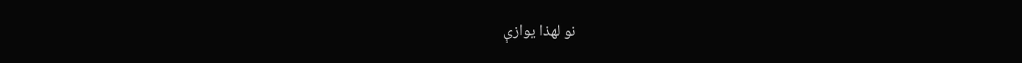نو لهذا یوازې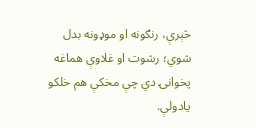څېرې، رنګونه او موډونه بدل شوي؛ رشوت او غلاوې هماغه پخوانۍ دي چې مخکې هم خلکو یادولې.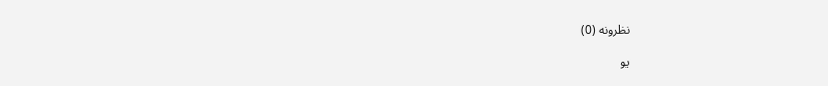نظرونه (0)

یو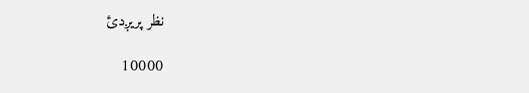نظر پریږدئ

10000